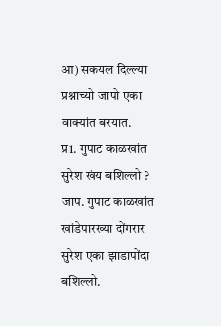आ) सकयल दिल्ल्या प्रश्नाच्यो जापो एका वाक्यांत बरयात.
प्र1. गुपाट काळखांत सुरेश खंय बशिल्लो ?
जाप. गुपाट काळखांत खांडेपारख्या दोंगरार सुरेश एका झाडापोंदा बशिल्लो.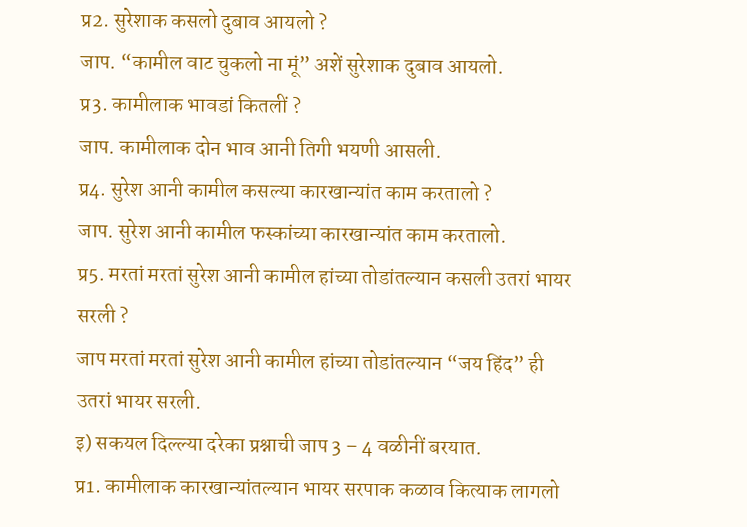प्र2. सुरेशाक कसलो दुबाव आयलो ?
जाप. “कामील वाट चुकलो ना मूं” अशें सुरेशाक दुबाव आयलो.
प्र3. कामीलाक भावडां कितलीं ?
जाप. कामीलाक दोन भाव आनी तिगी भयणी आसली.
प्र4. सुरेश आनी कामील कसल्या कारखान्यांत काम करतालो ?
जाप. सुरेश आनी कामील फस्कांच्या कारखान्यांत काम करतालो.
प्र5. मरतां मरतां सुरेश आनी कामील हांच्या तोडांतल्यान कसली उतरां भायर सरली ?
जाप मरतां मरतां सुरेश आनी कामील हांच्या तोडांतल्यान “जय हिंद” ही उतरां भायर सरली.
इ) सकयल दिल्ल्या दरेका प्रश्नाची जाप 3 – 4 वळीनीं बरयात.
प्र1. कामीलाक कारखान्यांतल्यान भायर सरपाक कळाव कित्याक लागलो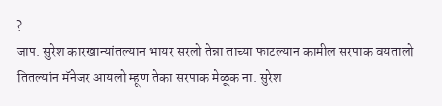?
जाप. सुरेश कारखान्यांतल्यान भायर सरलो तेन्ना ताच्या फाटल्यान कामील सरपाक वयतालो तितल्यांन मॅनेजर आयलो म्हूण तेका सरपाक मेळूक ना. सुरेश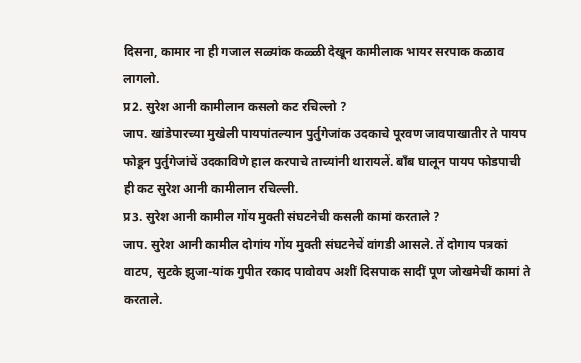दिसना, कामार ना ही गजाल सळ्यांक कळ्ळी देखून कामीलाक भायर सरपाक कळाव लागलो.
प्र2. सुरेश आनी कामीलान कसलो कट रचिल्लो ?
जाप. खांडेपारच्या मुखेली पायपांतल्यान पुर्तुगेजांक उदकाचे पूरवण जावपाखातीर ते पायप फोडून पुर्तुगेजांचें उदकाविणे हाल करपाचे ताच्यांनी थारायलें. बाँब घालून पायप फोडपाची ही कट सुरेश आनी कामीलान रचिल्ली.
प्र3. सुरेश आनी कामील गोंय मुक्ती संघटनेची कसली कामां करताले ?
जाप. सुरेश आनी कामील दोगांय गोंय मुक्ती संघटनेचें वांगडी आसले. तें दोगाय पत्रकां वाटप, सुटके झुजा-यांक गुपीत रकाद पावोवप अशीं दिसपाक सादीं पूण जोखमेचीं कामां ते करताले.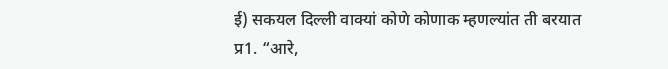ई) सकयल दिल्ली वाक्यां कोणे कोणाक म्हणल्यांत ती बरयात
प्र1. “आरे,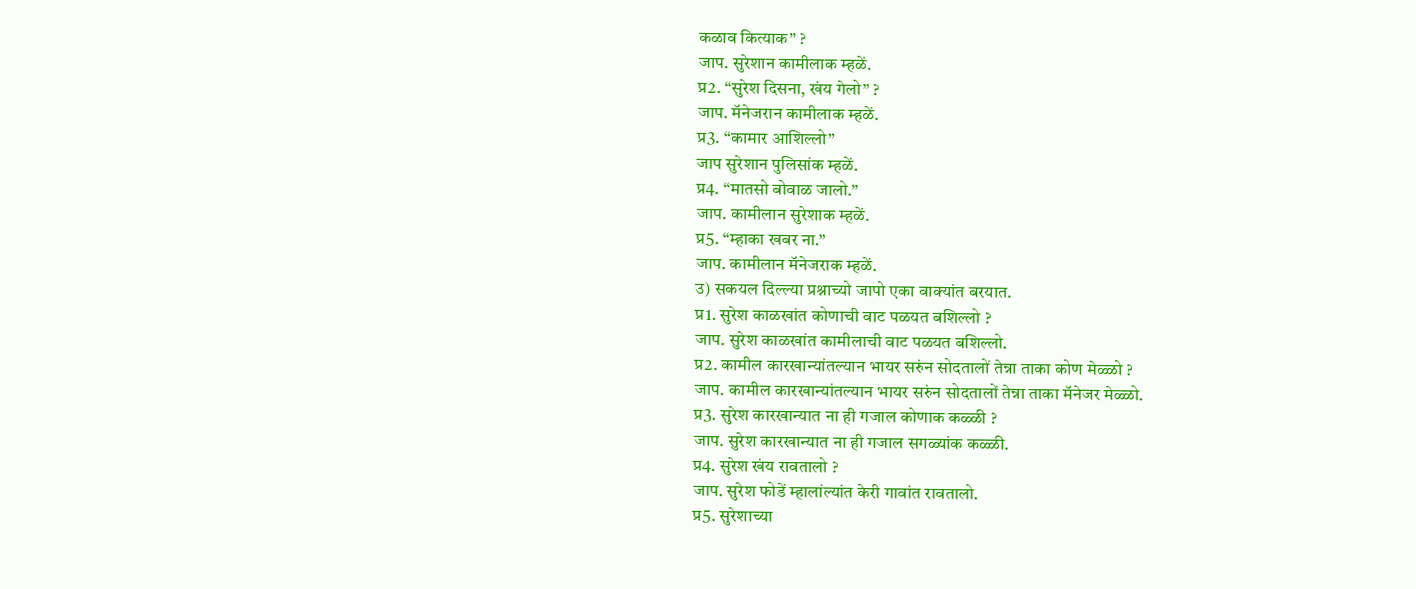कळाव कित्याक” ?
जाप. सुरेशान कामीलाक म्हळें.
प्र2. “सुरेश दिसना, खंय गेलो” ?
जाप. मॅनेजरान कामीलाक म्हळें.
प्र3. “कामार आशिल्लो”
जाप सुरेशान पुलिसांक म्हळें.
प्र4. “मातसो बोवाळ जालो.”
जाप. कामीलान सुरेशाक म्हळें.
प्र5. “म्हाका खबर ना.”
जाप. कामीलान मॅनेजराक म्हळें.
उ) सकयल दिल्ल्या प्रश्नाच्यो जापो एका वाक्यांत बरयात.
प्र1. सुरेश काळखांत कोणाची वाट पळयत बशिल्लो ?
जाप. सुरेश काळखांत कामीलाची वाट पळयत बशिल्लो.
प्र2. कामील कारखान्यांतल्यान भायर सरुंन सोदतालों तेन्ना ताका कोण मेळ्ळो ?
जाप. कामील कारखान्यांतल्यान भायर सरुंन सोदतालों तेन्ना ताका मॅनेजर मेळ्ळो.
प्र3. सुरेश कारखान्यात ना ही गजाल कोणाक कळ्ळी ?
जाप. सुरेश कारखान्यात ना ही गजाल सगळ्यांक कळ्ळी.
प्र4. सुरेश खंय रावतालो ?
जाप. सुरेश फोडें म्हालांल्यांत केरी गावांत रावतालो.
प्र5. सुरेशाच्या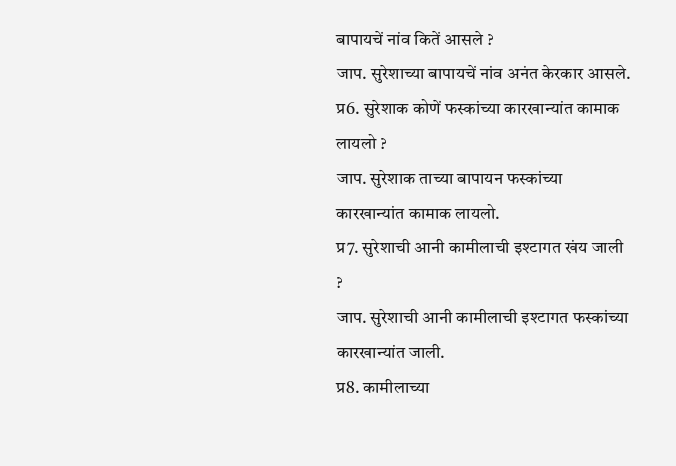बापायचें नांव कितें आसले ?
जाप. सुरेशाच्या बापायचें नांव अनंत केरकार आसले.
प्र6. सुरेशाक कोणें फस्कांच्या कारखान्यांत कामाक लायलो ?
जाप. सुरेशाक ताच्या बापायन फस्कांच्या कारखान्यांत कामाक लायलो.
प्र7. सुरेशाची आनी कामीलाची इश्टागत खंय जाली ?
जाप. सुरेशाची आनी कामीलाची इश्टागत फस्कांच्या कारखान्यांत जाली.
प्र8. कामीलाच्या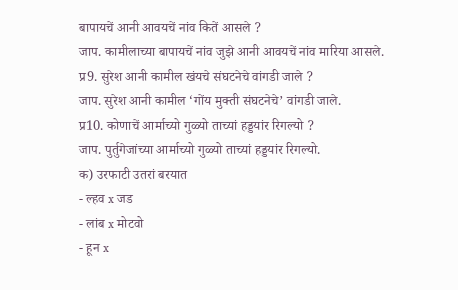बापायचें आनी आवयचें नांव कितें आसले ?
जाप. कामीलाच्या बापायचें नांव जुझे आनी आवयचें नांव मारिया आसले.
प्र9. सुरेश आनी कामील खंयचे संघटनेचे वांगडी जाले ?
जाप. सुरेश आनी कामील ‘गोंय मुक्ती संघटनेचे’ वांगडी जाले.
प्र10. कोणाचें आर्माच्यो गुळ्यो ताच्यां हड्डयांर रिगल्यो ?
जाप. पुर्तुगेजांच्या आर्माच्यो गुळ्यो ताच्यां हड्डयांर रिगल्यो.
क) उरफाटी उतरां बरयात
- ल्हव x जड
- लांब x मोटवो
- हून x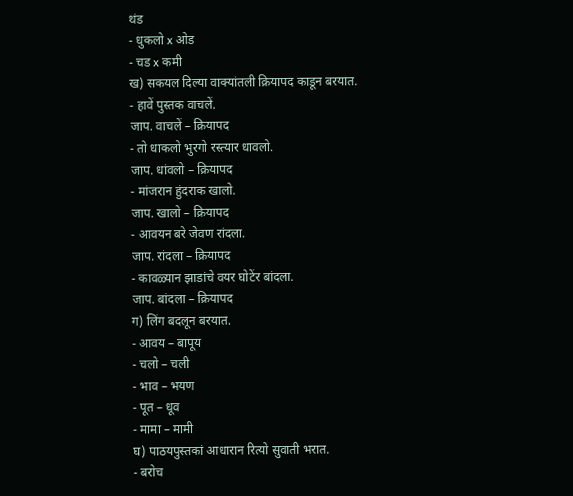थंड
- धुकलो x ओड
- चड x कमी
ख) सकयल दिल्या वाक्यांतली क्रियापद काडून बरयात.
- हावें पुस्तक वाचलें.
जाप. वाचलें – क्रियापद
- तो धाकलो भुरगो रस्त्यार धावलो.
जाप. धांवलो – क्रियापद
- मांजरान हुंदराक खालो.
जाप. खालो – क्रियापद
- आवयन बरे जेवण रांदला.
जाप. रांदला – क्रियापद
- कावळ्यान झाडांचे वयर घोटेंर बांदला.
जाप. बांदला – क्रियापद
ग) लिंग बदलून बरयात.
- आवय – बापूय
- चलो – चली
- भाव – भयण
- पूत – धूव
- मामा – मामी
घ) पाठयपुस्तकां आधारान रित्यो सुवाती भरात.
- बरोच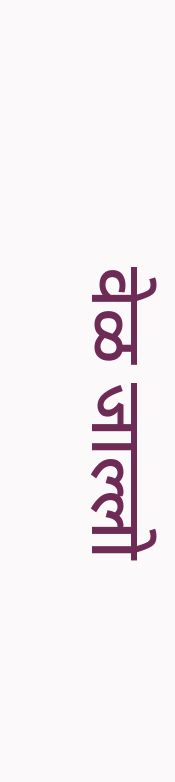वेळ जाल्लो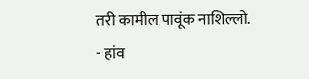तरी कामील पावूंक नाशिल्लो.
- हांव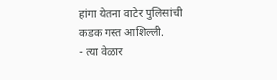हांगा येतना वाटेर पुलिसांची कडक गस्त आशिल्ली.
- त्या वेळार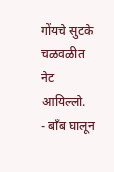गोंयचे सुटके चळवळीत नेट आयिल्लो.
- बाँब घालून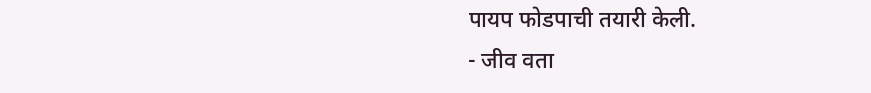पायप फोडपाची तयारी केली.
- जीव वता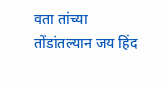वता तांच्या तोंडांतल्यान जय हिंद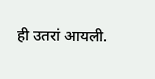ही उतरां आयली.